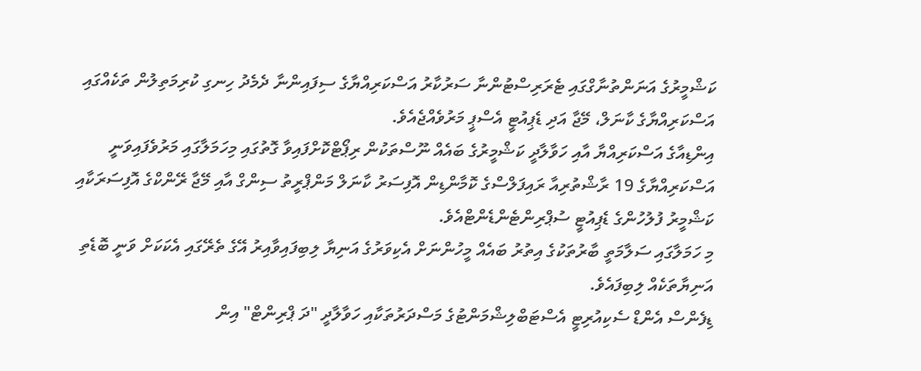ކަޝްމީރުގެ އަނަންތުނާގްގައި ޓެރަރިސްޓުންނާ ސަރުކާރު އަސްކަރިއްޔާގެ ސިފައިންނާ ދެމެދު ހިނގި ކުރިމަތިލުން ތަކެއްގައި އަސްކަރިއްޔާގެ ކާނަލް، މޭޖާ އަދި ޑެޕިއުޓީ އެސްޕީ މަރުވެއްޖެއެވެ.
އިންޑިއާގެ އަސްކަރިއްޔާ އާއި ހަވާލާދީ ކަޝްމީރުގެ ބައެއް ނޫސްތަކުން ރިޕޯޓްކޮށްފައިވާ ގޮތުގައި މިހަމަލާގައި މަރުވެފައިވަނީ އަސްކަރިއްޔާގެ 19 ރާޝްތުރިއާ ރައިފަލްސްގެ ކޮމާންޑިން އޮފިސަރު ކާނަލް މަންޕްރީތު ސިންގް އާއި މޭޖާ ރޭންކްގެ އޮފިސަރަކާއި ކަޝްމީރު ފުލުހުންގެ ޑެޕިއުޓީ ސުޕްރިންޓެންޑެންޓްއެވެ.
މި ހަމަލާގައި ސަލާމަތީ ބާރުތަކުގެ އިތުރު ބައެއް މީހުންނަށް އެކިވަރުގެ އަނިޔާ ލިބިފައިވާއިރު އޭގެ ތެރޭގައި އެކަކަށް ވަނީ ބޮޑެތި އަނިޔާތަކެއް ލިބިފައެވެ.
ޑިފެންސް އެންޑް ސެކިއުރިޓީ އެސްޓަބްލިޝްމަންޓުގެ މަސްދަރުތަކާއި ހަވާލާދީ "ދަ ޕްރިންޓް" އިން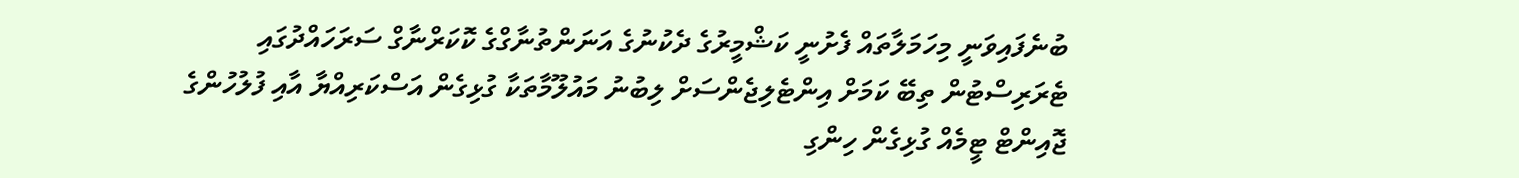ބުނެފައިވަނީ މިހަމަލާތައް ފެށުނީ ކަޝްމީރުގެ ދެކުނުގެ އަނަންތުނާގްގެ ކޮކަރްނާގް ސަރަހައްދުގައި ޓެރަރިސްޓުން ތިބޭ ކަމަށް އިންޓެލިޖެންސަށް ލިބުނު މައުލޫމާތަކާ ގުޅިގެން އަސްކަރިއްޔާ އާއި ފުލުހުންގެ ޖޮއިންޓް ޓީމެއް ގުޅިގެން ހިންގި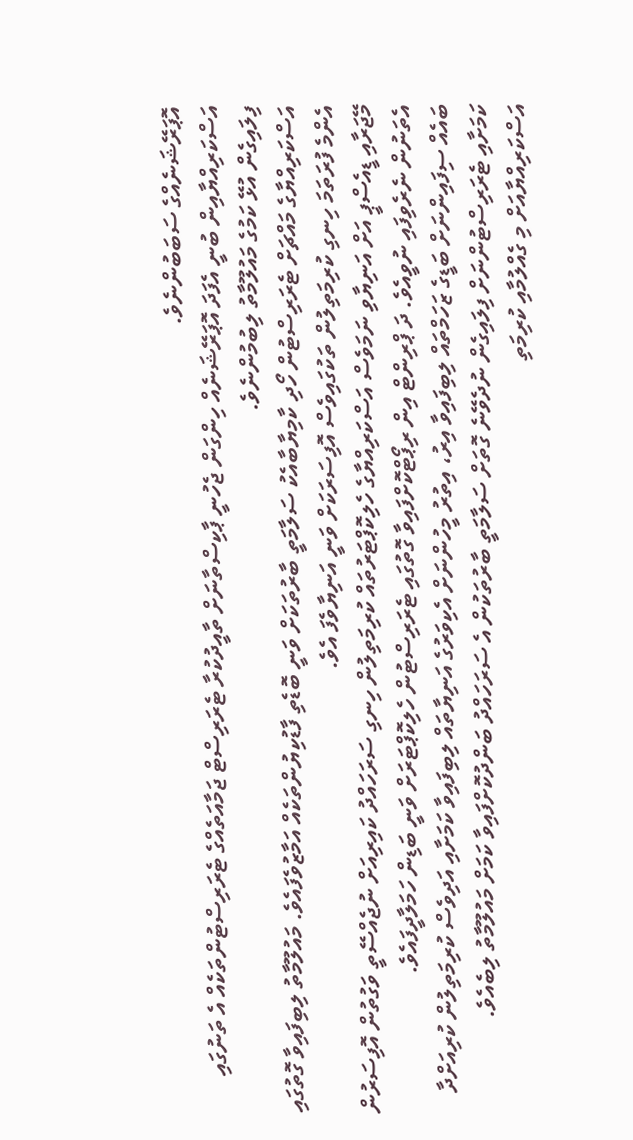އޮޕަރޭޝަނެއްގެ ސަބަބުންނެވެ.
އަސްކަރިއްޔާއިން ބުނީ އެފަދަ އޮޕަރޭޝަނެއް ހިންގަން ޖެހުނީ ޕާކިސްތާނަށް ތާއީދުކުރާ ޓެރަރިސްޓް ޖަމާއަތެއްގެ ޓެރަރިސްޓުންތަކެއް އެ ތަނުގައި ފިލައިގެން އުޅޭ ކަމުގެ މައުލޫމާތު ލިބުމުންނެވެ.
އަސްކަރިއްޔާގެ މައްޗަށް ޓެރަރިސްޓުން ހޯދި ކާމިޔާބާއެކު ސަލާމަތީ ބާރުތަކަށް ވަނީ ބޮޑެތި ފާޑުކިޔުންތަކެއް އަމާޒުވެފައެވެ. މައުލޫމާތު ލިބިފައިވާ ގޮތުގައި އެންމެ ފުރަތަމަ ހިނގި ކުރިމަތިލުން ތަކުގައިވެސް އޮފިސަރަކަށް ވަނީ އަނިޔާވެފަ އެވެ.
މޭޖަރާއި ޑީއެސްޕީ އަށް އަނިޔާވި ނަމަވެސް އަސްކަރިއްޔާގެ ހެލިކޮޕްޓަރުތައް ކުރިމަތިލުން ހިނގި ސަރަހައްދު ކައިރިއަށް ނުޖެއްސޭތީ ވަގުތުން އޮފިސަރުން އެތަނުން ނެރެވިފައި ނުވީއެވެ. ދަ ޕްރިންޓް އިން ރިޕޯޓްކޮށްފައިވާ ގޮތުގައި ޓެރަރިސްޓުން ހެލިކޮޕްޓަރަށް ވަނީ ބަޑިން ހަމަލާދީފައެވެ.
ބައެއް ސިފައިންނަށް ބަޑީގެ ޒަހަމްތައް ލިބިފައިވާ އިރު، އިތުރު މީހުންނަށް އެކިވަރުގެ އަނިޔާތައް ލިބިފައިވާ ކަމަށާއި އަދިވެސް ކުރިމަތިލުން ކުރިއަށްދާ ކަމަށާއި ޓެރަރިސްޓުންނަށް ފިލައިގެން ނުދެވޭނެ ގޮތަށް ސަލާމަތީ ބާރުތަކުން އެ ސަރަހައްދު ބަންދުކޮށްފައިވާ ކަމަށް މައުލޫމާތު ލިބެއެވެ.
އަސްކަރިއްޔާއަށް މި ގެއްލުމާއި ކުރިމަތި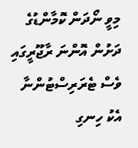މިވީ ނޯދަން ކޮމާންޑުގެ ދަށުން އޮންނަ ރާޖޫރީގައި ވެސް ޓެރަރިސްޓުންނާ އެކު ހިނގި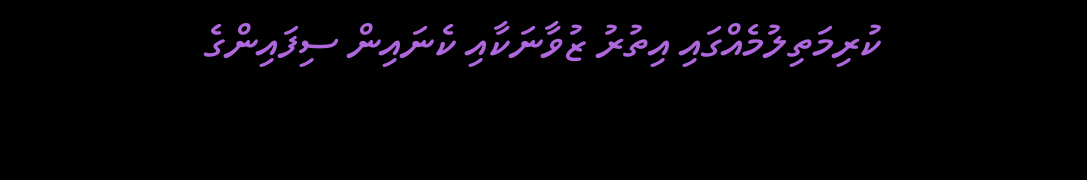ކުރިމަތިލުމެއްގައި އިތުރު ޒުވާނަކާއި ކެނައިން ސިފައިންގެ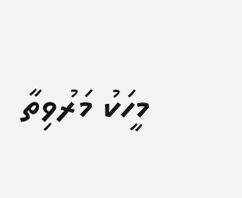މީހަކު މަރުވިތާ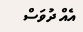އެއް ދުވަސް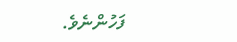ފަހުންނެވެ.